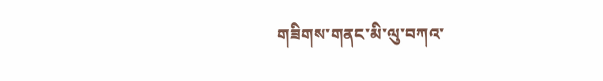གཟིགས་གནང་མི་ལུ་བཀའ་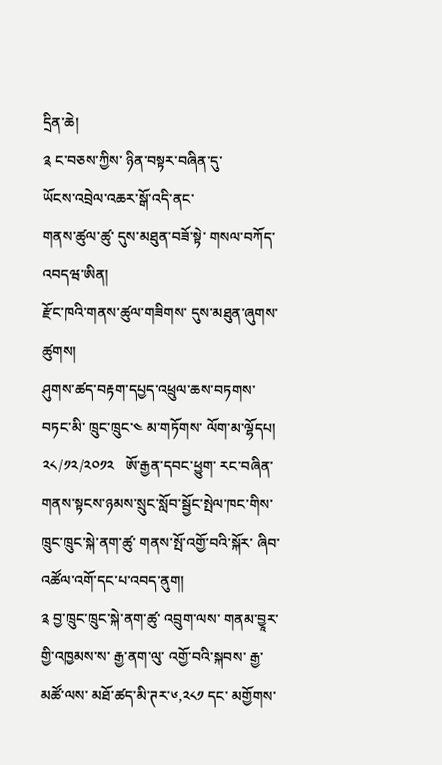དྲིན་ཆེ།
༉ ང་བཅས་ཀྱིས་ ཉིན་བསྟར་བཞིན་དུ་
ཡོངས་འབྲེལ་འཆར་སྒོ་འདི་ནང་
གནས་ཚུལ་ཚུ་ དུས་མཐུན་བཟོ་སྟེ་ གསལ་བཀོད་འབདཝ་ཨིན།
རྫོང་ཁའི་གནས་ཚུལ་གཟིགས་ དུས་མཐུན་ཞུགས་ཚུགས།
ཤུགས་ཚད་བརྟག་དཔྱད་འཕྲུལ་ཆས་བཏགས་བཏང་མི་ ཁྲུང་ཁྲུང་༤ མ་གཏོགས་ ལོག་མ་ལྷོདཔ།
༢༨/༡༢/༢༠༡༢   ཨོ་རྒྱན་དབང་ཕྱུག་ རང་བཞིན་གནས་སྟངས་ཉམས་སྲུང་སློབ་སྦྱོང་སྤེལ་ཁང་གིས་ ཁྲུང་ཁྲུང་སྐེ་ནག་ཚུ་ གནས་སྤོ་འགྱོ་བའི་སྐོར་ ཞིབ་འཚོལ་འགོ་དང་པ་འབད་ནུག།
༉ བྱ་ཁྲུང་ཁྲུང་སྐེ་ནག་ཚུ་ འབྲུག་ལས་ གནམ་བྱཱར་གྱི་འཁྱམས་ས་ རྒྱ་ནག་ལུ་ འགྱོ་བའི་སྐབས་ རྒྱ་མཚོ་ལས་ མཐོ་ཚད་མི་ཊར་༦,༢༨༡ དང་ མགྱོགས་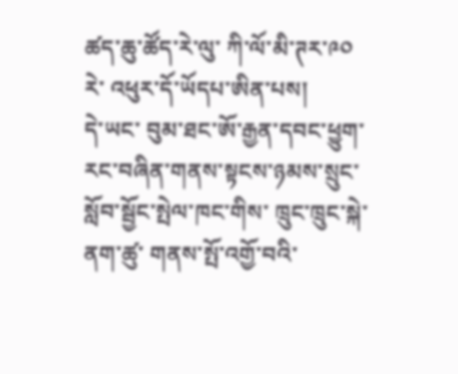ཚད་ཆུ་ཚོད་རེ་ལུ་ ཀི་ལོ་མི་ཊར་༩༠ རེ་ འཕུར་དོ་ཡོདཔ་ཨིན་པས།
དེ་ཡང་ བུམ་ཐང་ཨོ་རྒྱན་དབང་ཕྱུག་ རང་བཞིན་གནས་སྟངས་ཉམས་སྲུང་སློབ་སྦྱོང་སྤེལ་ཁང་གིས་ ཁྲུང་ཁྲུང་སྐེ་ནག་ཚུ་ གནས་སྤོ་འགྱོ་བའི་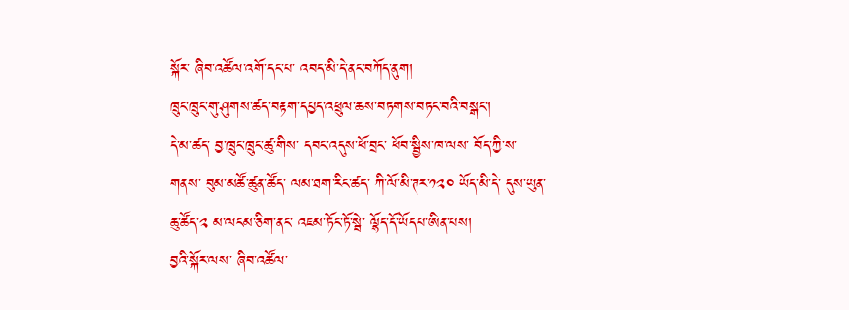སྐོར་ ཞིབ་འཚོལ་འགོ་དང་པ་ འབད་མི་དེ་ནང་བཀོད་ནུག།
ཁྲུང་ཁྲུང་གུ་ཤུགས་ཚད་བརྟག་དཔྱད་འཕྲུལ་ཆས་བཏགས་བཏང་བའི་བསྒང་།
དེ་མ་ཚད་ བྱ་ཁྲུང་ཁྲུང་ཚུ་གིས་ དབང་འདུས་ཕོ་བྲང་ ཕོབ་སྦྱིས་ཁ་ལས་ བོད་ཀྱི་ས་གནས་ བུམ་མཚོ་ཚུན་ཚོད་ ལམ་ཐག་རིང་ཚད་ ཀི་ལོ་མི་ཊར་༡༢༠ ཡོད་མི་དེ་ དུས་ཡུན་ཆུ་ཚོད་༢ མ་ལངམ་ཅིག་ནང་ འཇམ་ཏོང་ཏོ་སྦེ་ ལྷོད་དོ་ཡོདཔ་ཨིན་པས།
བྱའི་སྐོར་ལས་ ཞིབ་འཚོལ་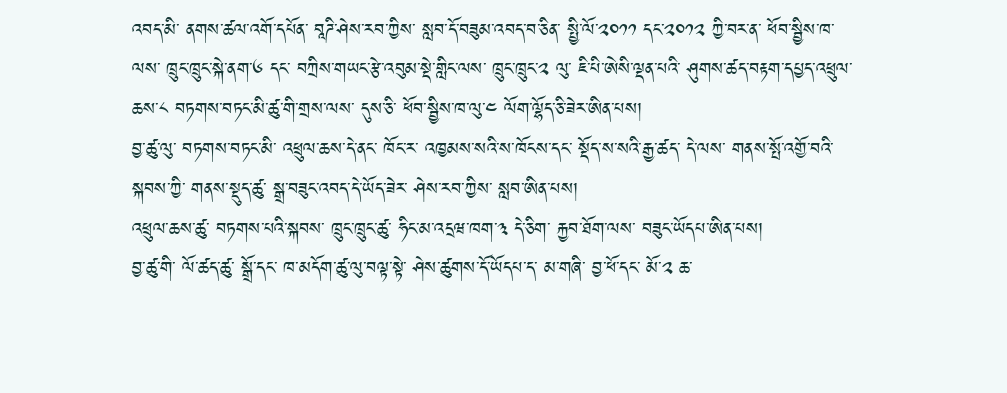འབད་མི་ ནགས་ཚལ་འགོ་དཔོན་ བཱཌི་ཤེས་རབ་ཀྱིས་ སླབ་དོ་བཟུམ་འབད་བ་ཅིན་ སྤྱི་ལོ་༢༠༡༡ དང་༢༠༡༢ ཀྱི་བར་ན་ ཕོབ་སྦྱིས་ཁ་ལས་ ཁྲུང་ཁྲུང་སྐེ་ནག་༦ དང་ བཀྲིས་གཡང་རྩེ་འབུམ་སྡེ་གླིང་ལས་ ཁྲུང་ཁྲུང་༢ ལུ་ ཇི་པི་ཨེསི་ལྡན་པའི་ ཤུགས་ཚད་བརྟག་དཔྱད་འཕྲུལ་ཆས་༨ བཏགས་བཏང་མི་ཚུ་གི་གྲས་ལས་ དུས་ཅི་ ཕོབ་སྦྱིས་ཁ་ལུ་༤ ལོག་ལྷོད་ཅི་ཟེར་ཨིན་པས།
བྱ་ཚུ་ལུ་ བཏགས་བཏང་མི་ འཕྲུལ་ཆས་དེ་ནང་ ཁོང་ར་ འཁྱམས་སའི་ས་ཁོངས་དང་ སྡོད་ས་སའི་རྒྱ་ཚད་ དེ་ལས་ གནས་སྤོ་འགྱོ་བའི་སྐབས་ཀྱི་ གནས་སྡུད་ཚུ་ སྒྲ་བཟུང་འབད་དེ་ཡོད་ཟེར་ ཤེས་རབ་ཀྱིས་ སླབ་ཨིན་པས།
འཕྲུལ་ཆས་ཚུ་ བཏགས་པའི་སྐབས་ ཁྲུང་ཁྲུང་ཚུ་ ཧིང་མ་འདྲཝ་ཁག་༣ དེ་ཅིག་ རྐྱབ་ཐོག་ལས་ བཟུང་ཡོདཔ་ཨིན་པས།
བྱ་ཚུ་གི་ ལོ་ཚད་ཚུ་ སྒྲོ་དང་ ཁ་མདོག་ཚུ་ལུ་བལྟ་སྟེ་ ཤེས་ཚུགས་དོ་ཡོདཔ་ད་ མ་གཞི་ བྱ་ཕོ་དང་ མོ་༢ ཆ་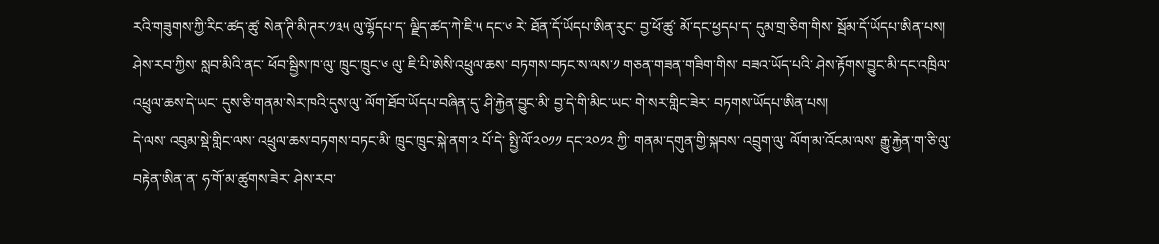རའི་གཟུགས་ཀྱི་རིང་ཚད་ཚུ་ སེན་ཊི་མི་ཊར་༡༣༥ ལུ་ལྷོདཔ་ད་ ལྗིད་ཚད་ཀེ་ཇི་༥ དང་༦ རེ་ ཐོན་དོ་ཡོདཔ་ཨིན་རུང་ བྱ་ཕོ་ཚུ་ མོ་དང་ཕྱདཔ་ད་ དུམ་གྲ་ཅིག་གིས་ སྦོམ་དོ་ཡོདཔ་ཨིན་པས།
ཤེས་རབ་ཀྱིས་ སླབ་མིའི་ནང་ ཕོབ་སྦྱིས་ཁ་ལུ་ ཁྲུང་ཁྲུང་༦ ལུ་ ཇི་པི་ཨེསི་འཕྲུལ་ཆས་ བཏགས་བཏང་ས་ལས་༡ གཅན་གཟན་གཟིག་གིས་ བཟའ་ཡོད་པའི་ ཤེས་རྟོགས་བྱུང་མི་དང་འཁྲིལ་ འཕྲུལ་ཆས་དེ་ཡང་ དུས་ཅི་གནམ་སེར་ཁའི་དུས་ལུ་ ལོག་ཐོབ་ཡོདཔ་བཞིན་དུ་ ཤི་རྐྱེན་བྱུང་མི་ བྱ་དེ་གི་མིང་ཡང་ གེ་སར་གླིང་ཟེར་ བཏགས་ཡོདཔ་ཨིན་པས།
དེ་ལས་ འབུམ་སྡེ་གླིང་ལས་ འཕྲུལ་ཆས་བཏགས་བཏང་མི་ ཁྲུང་ཁྲུང་སྐེ་ནག་༢ པོ་དེ་ སྤྱི་ལོ་༢༠༡༡ དང་༢༠༡༢ ཀྱི་ གནམ་དགུན་གྱི་སྐབས་ འབྲུག་ལུ་ ལོག་མ་འོངམ་ལས་ རྒྱུ་རྐྱེན་ག་ཅི་ལུ་བརྟེན་ཨིན་ན་ ཧ་གོ་མ་ཚུགས་ཟེར་ ཤེས་རབ་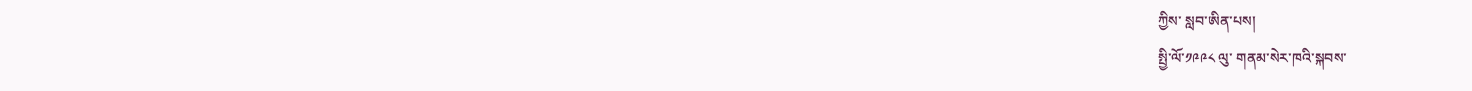ཀྱིས་ སླབ་ཨིན་པས།
སྤྱི་ལོ་༡༩༩༨ ལུ་ གནམ་སེར་ཁའི་སྐབས་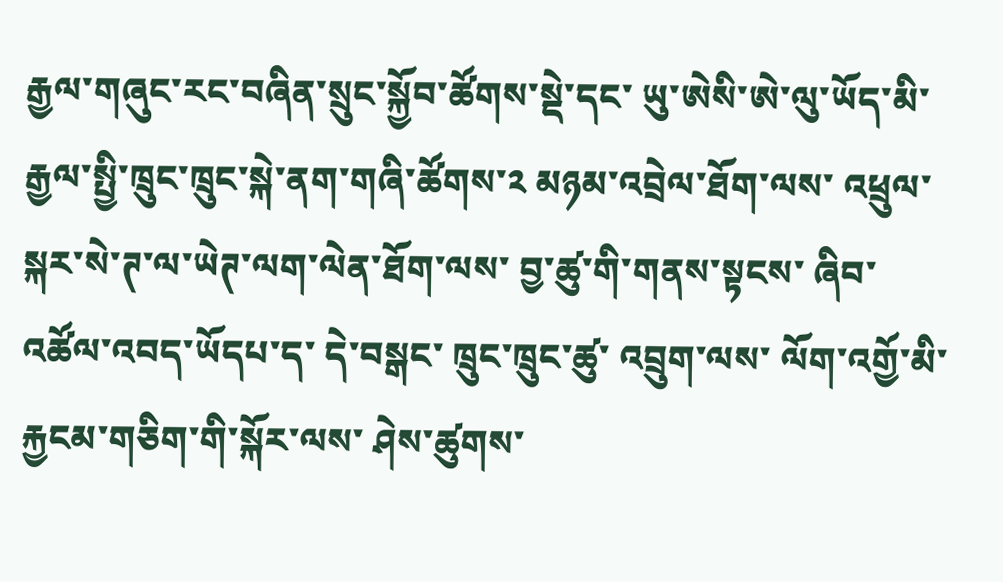རྒྱལ་གཞུང་རང་བཞིན་སྲུང་སྐྱོབ་ཚོགས་སྡེ་དང་ ཡུ་ཨེསི་ཨེ་ལུ་ཡོད་མི་  རྒྱལ་སྤྱི་ཁྲུང་ཁྲུང་སྐེ་ནག་གཞི་ཚོགས་༢ མཉམ་འབྲེལ་ཐོག་ལས་ འཕྲུལ་སྐར་སེ་ཊ་ལ་ཡེཊ་ལག་ལེན་ཐོག་ལས་ བྱ་ཚུ་གི་གནས་སྟངས་ ཞིབ་འཚོལ་འབད་ཡོདཔ་ད་ དེ་བསྒང་ ཁྲུང་ཁྲུང་ཚུ་ འབྲུག་ལས་ ལོག་འགྱོ་མི་རྐྱངམ་གཅིག་གི་སྐོར་ལས་ ཤེས་ཚུགས་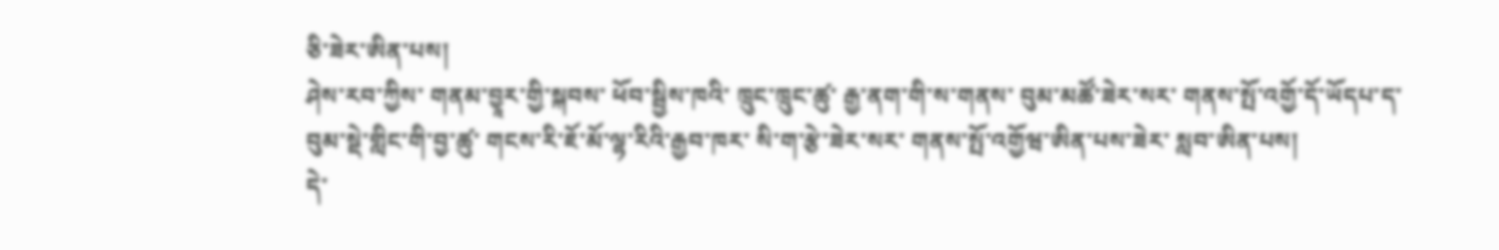ཅི་ཟེར་ཨིན་པས།
ཤེས་རབ་ཀྱིས་ གནམ་བྱཱར་གྱི་སྐབས་ ཕོབ་སྦྱིས་ཁའི་ ཁྲུང་ཁྲུང་ཚུ་ རྒྱ་ནག་གི་ས་གནས་ བུམ་མཚོ་ཟེར་སར་ གནས་སྤོ་འགྱོ་དོ་ཡོདཔ་ད་ བུམ་སྡེ་གླིང་གི་བྱ་ཚུ་ གངས་རི་ཇོ་མོ་ལྷ་རིའི་རྒྱབ་ཁར་ སི་ག་རྩེ་ཟེར་སར་ གནས་སྤོ་འགྱོཝ་ཨིན་པས་ཟེར་ སླབ་ཨིན་པས།
དེ་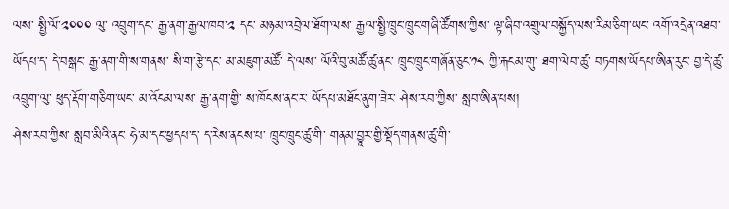ལས་ སྤྱི་ལོ་༢༠༠༠ ལུ་ འབྲུག་དང་ རྒྱ་ནག་རྒྱལ་ཁབ་༢ དང་ མཉམ་འབྲེལ་ཐོག་ལས་ རྒྱལ་སྤྱི་ཁྲུང་ཁྲུང་གཞི་ཚོགས་ཀྱིས་ ལྟ་ཞིབ་འགྲུལ་བསྐྱོད་ལས་རིམ་ཅིག་ཡང་ འགོ་འདྲེན་འཐབ་ཡོདཔ་ད་ དེ་བསྒང་ རྒྱ་ནག་གི་ས་གནས་ སི་ག་རྩེ་དང་ མ་མཇུག་མཚོ་ དེ་ལས་ ལོའི་བུ་མཚོ་ཚུ་ནང་ ཁྲུང་ཁྲུང་གཞོན་ཅུང་༡༨ ཀྱི་རྐངམ་གུ་ ཐག་ལེབ་ཚུ་ བཏགས་ཡོདཔ་ཨིན་རུང་ བྱ་དེ་ཚུ་ འབྲུག་ལུ་ ཕུད་རྡོག་གཅིག་ཡང་ མ་འོངམ་ལས་ རྒྱ་ནག་གྱི་ ས་ཁོངས་ནང་ར་ ཡོདཔ་མཐོང་ནུག་ཟེར་ ཤེས་རབ་ཀྱིས་ སླབ་ཨིན་པས།
ཤེས་རབ་ཀྱིས་ སླབ་མིའི་ནང་ ཧེ་མ་དང་ཕྱདཔ་ད་ ད་རེས་ནངས་པ་ ཁྲུང་ཁྲུང་ཚུ་གི་ གནམ་བྱཱར་གྱི་སྡོད་གནས་ཚུ་གི་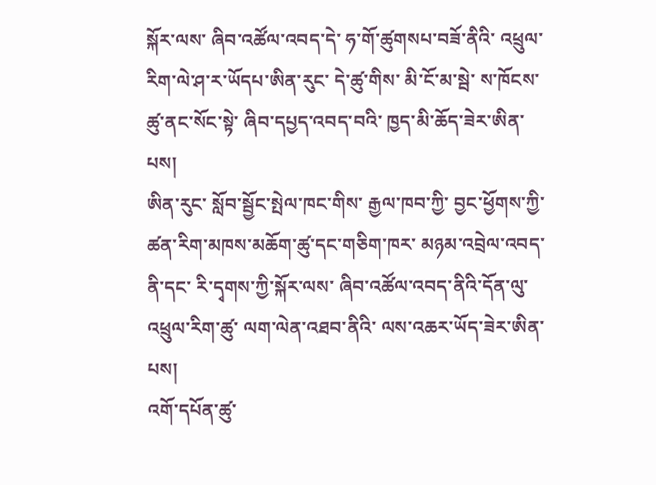སྐོར་ལས་ ཞིབ་འཚོལ་འབད་དེ་ ཧ་གོ་ཚུགསཔ་བཟོ་ནིའི་ འཕྲུལ་རིག་ལེ་ཤ་ར་ཡོདཔ་ཨིན་རུང་ དེ་ཚུ་གིས་ མི་ངོ་མ་སྦེ་ ས་ཁོངས་ཚུ་ནང་སོང་སྟེ་ ཞིབ་དཔྱད་འབད་བའི་ ཁྱད་མི་ཆོད་ཟེར་ཨིན་པས།
ཨིན་རུང་ སློབ་སྦྱོང་སྤེལ་ཁང་གིས་ རྒྱལ་ཁབ་ཀྱི་ བྱང་ཕྱོགས་ཀྱི་ ཚན་རིག་མཁས་མཆོག་ཚུ་དང་གཅིག་ཁར་ མཉམ་འབྲེལ་འབད་ནི་དང་ རི་དྭགས་ཀྱི་སྐོར་ལས་ ཞིབ་འཚོལ་འབད་ནིའི་དོན་ལུ་ འཕྲུལ་རིག་ཚུ་ ལག་ལེན་འཐབ་ནིའི་ ལས་འཆར་ཡོད་ཟེར་ཨིན་པས།
འགོ་དཔོན་ཚུ་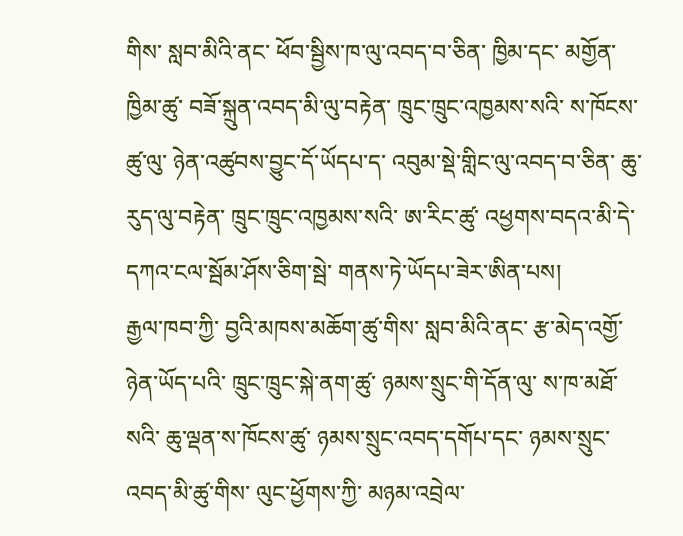གིས་ སླབ་མིའི་ནང་ ཕོབ་སྦྱིས་ཁ་ལུ་འབད་བ་ཅིན་ ཁྱིམ་དང་ མགྱོན་ཁྱིམ་ཚུ་ བཟོ་སྐྲུན་འབད་མི་ལུ་བརྟེན་ ཁྲུང་ཁྲུང་འཁྱམས་སའི་ ས་ཁོངས་ཚུ་ལུ་ ཉེན་འཚུབས་བྱུང་དོ་ཡོདཔ་ད་ འབུམ་སྡེ་གླིང་ལུ་འབད་བ་ཅིན་ ཆུ་རུད་ལུ་བརྟེན་ ཁྲུང་ཁྲུང་འཁྱམས་སའི་ ཨ་རིང་ཚུ་ འཕྱགས་བདའ་མི་དེ་ དཀའ་ངལ་སྦོམ་ཤོས་ཅིག་སྦེ་ གནས་ཏེ་ཡོདཔ་ཟེར་ཨིན་པས།
རྒྱལ་ཁབ་ཀྱི་ བྱའི་མཁས་མཆོག་ཚུ་གིས་ སླབ་མིའི་ནང་ རྩ་མེད་འགྱོ་ཉེན་ཡོད་པའི་ ཁྲུང་ཁྲུང་སྐེ་ནག་ཚུ་ ཉམས་སྲུང་གི་དོན་ལུ་ ས་ཁ་མཐོ་སའི་ ཆུ་ལྡན་ས་ཁོངས་ཚུ་ ཉམས་སྲུང་འབད་དགོཔ་དང་ ཉམས་སྲུང་འབད་མི་ཚུ་གིས་ ལུང་ཕྱོགས་ཀྱི་ མཉམ་འབྲེལ་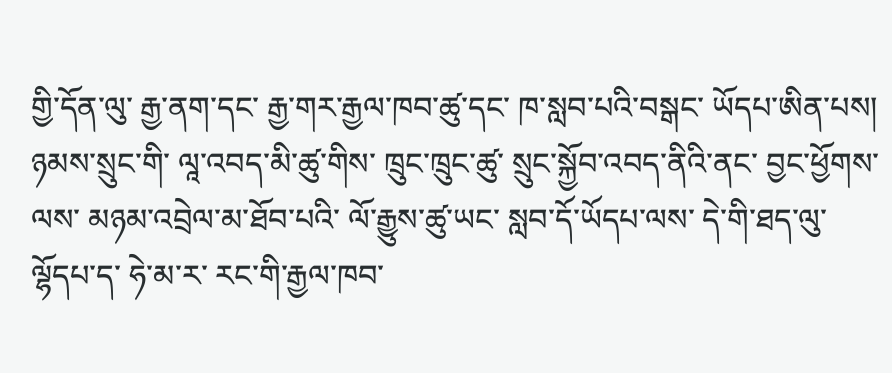གྱི་དོན་ལུ་ རྒྱ་ནག་དང་ རྒྱ་གར་རྒྱལ་ཁབ་ཚུ་དང་ ཁ་སླབ་པའི་བསྒང་ ཡོདཔ་ཨིན་པས།
ཉམས་སྲུང་གི་ ལཱ་འབད་མི་ཚུ་གིས་ ཁྲུང་ཁྲུང་ཚུ་ སྲུང་སྐྱོབ་འབད་ནིའི་ནང་ བྱང་ཕྱོགས་ལས་ མཉམ་འབྲེལ་མ་ཐོབ་པའི་ ལོ་རྒྱུས་ཚུ་ཡང་ སླབ་དོ་ཡོདཔ་ལས་ དེ་གི་ཐད་ལུ་ལྷོདཔ་ད་ ཧེ་མ་ར་ རང་གི་རྒྱལ་ཁབ་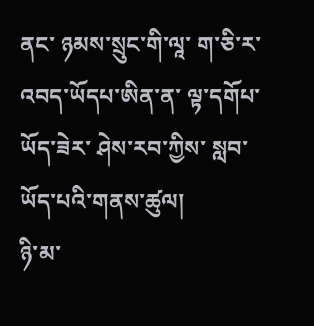ནང་ ཉམས་སྲུང་གི་ལཱ་ ག་ཅི་ར་འབད་ཡོདཔ་ཨིན་ན་ ལྟ་དགོཔ་ཡོད་ཟེར་ ཤེས་རབ་ཀྱིས་ སླབ་ཡོད་པའི་གནས་ཚུལ།
ཉི་མ་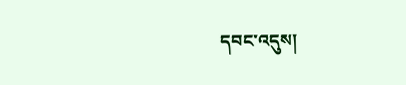དབང་འདུས།